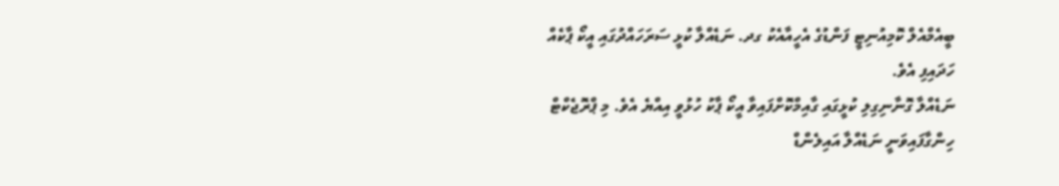ބީއެމްއެލް ކޮމިއުނިޓީ ފަންޑުގެ އެހީއާއެކު ގދ. ނަޑެއްލާ ކުޅީ ސަރަހައްދުގައި އީކޯ ޕާކެއް ހަދައިފި އެވެ.
ނަޑެއްލާ ގޮނާނިގިލި ކުޅީގައި ގާއިމްކޮށްފައިވާ އީކޯ ޕާކު ހުޅުވީ އިއްޔެ އެވެ. މި ޕްރޮޖެކްޓް ހިންގާފައިވަނީ ނަޑެއްލާ އައިލެންޑް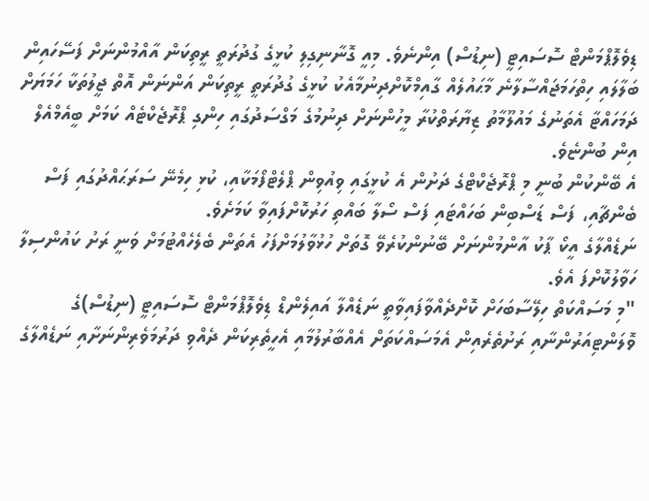ޑިވެލޮޕްމަންޓް ސޮސައިޓީ (ނިޑުސް) އިންނެވެ. މިއީ ގޮނާނިގިލި ކުޅީގެ ގުދުރަތީ ރީތިކަން އާއްމުންނަށް ފަސޭހައިން ބަލާލައި ހިތްހަމަޖައްސާލާނެ މާޙައުލެއް ގާއިމްކޮށްދިނުމާއެކު ކުޅީގެ ގުދުރަތީ ރީތިކަން އަންނަން އޮތް ޖީލުތަކާ ހަމަޔަށް ދަމަހައްޓާ އެތަނުގެ މައުލޫމާތު ޒިޔާރަތްކުރާ މީހުންނަށް ދިނުމުގެ މަގްސަދުގައި ހިންގި ޕްރޮޖެކްޓެއް ކަމަށް ބީއެމްއެލް އިން ބުންޏެވެ.
އެ ބޭންކުން ބުނީ މި ޕްރޮޖެކްޓްގެ ދަށުން އެ ކުޅީގައި ވިއުވިން ޕްލެޓްފޯމަކާއި، ކުޅި ހިމެނޭ ސަރަޙައްދުގައި ފަސް ބެންޗާއި، ފަސް ޑަސްބިން ބަހައްޓައި ފަސް ސޯލާ ބައްތި ހަރުކޮށްފައިވާ ކަމަށެވެ.
ނަޑެއްލާގެ އީކޯ ޕާކު އާންމުންނަށް ބޭނުންކުރެވޭ ގޮތަށް ހުޅުވާލުމަށްފަހު އެތަން ބެލެހެއްޓުމަށް ވަނީ ރަށު ކައުންސިލާ ހަވާލުކޮށްފަ އެވެ.
"މި މަސައްކަތް ހިލޭސާބަހަށް ކޮށްދެއްވާފައިވާތީ ނަޑެއްލާ އައިލެންޑް ޑިވެލޮޕްމަންޓް ސޮސައިޓީ (ނިޑުސް)ގެ ވޮލަންޓިއަރުންނާއި ރަށުތެރެއިން އެމަސައްކަތަށް އެއްބާރުލުމާއި އެހީތެރިކަން ދެއްވި ދަރުމަވެރިންނަށާއި ނަޑެއްލާގެ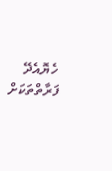ހެޔޮއެދޭ ފަރާތްތަކަށް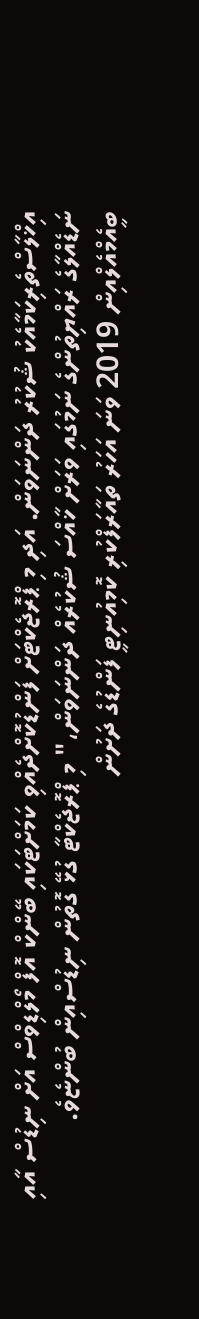އިޚްލާސްތެރިކަމާއެކު ޝުކުރު ދަންނަވަން. އަދި މި ޕްރޮޖެކްޓަށް ފަންޑުކޮށްދެއްވި ކަމަށްޓަކައި ބޭންކް އޮފް މޯލްޑިވްސް އަށް ނިޑުސް އާއި ނަޑެއްލާގެ ރައްޔިތުންގެ ނަމުގައި ވަރަށް ޚާއްސަ ޝުކުރެއް ދަންނަވަން،" މި ޕްރޮޖެކްޓާ ގުޅޭ ގޮތުން ނިޑުސްއިން ބުންޏެވެ.
ބީއެމްއެލްއިން 2019 ވަނަ އަހަރު ތައާރަފްކުރި ކޮމިއުނިޓީ ފަންޑުގެ ދަށުން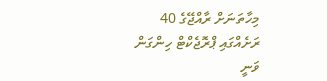މިހާތަނަށް ރާއްޖޭގެ 40 ރަށެއްގައި ޕްރޮޖެކްޓް ހިންގަން ވަނީ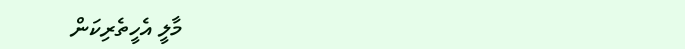މާލީ އެހީތެރިކަން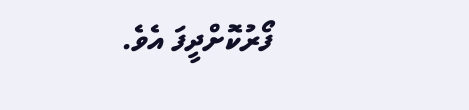ފޯރުކޮށްދީފަ އެވެ.